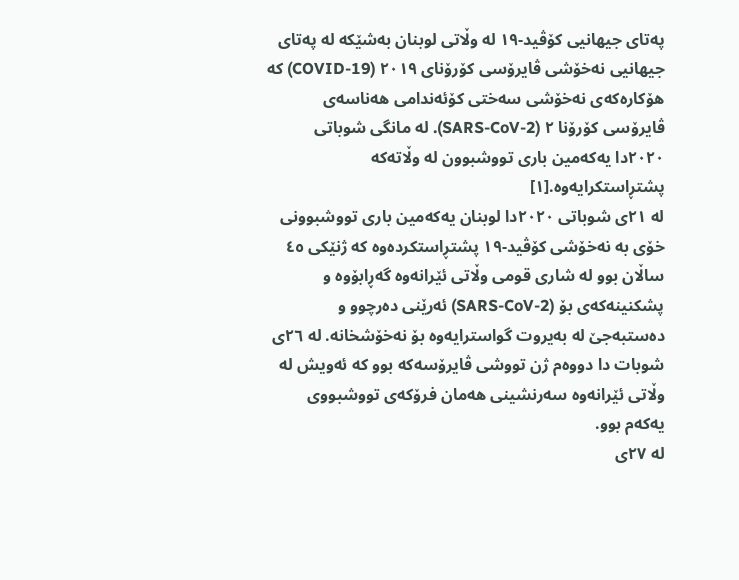پەتای جیهانیی کۆڤید-١٩ لە وڵاتی لوبنان بەشێکە لە پەتای جیهانیی نەخۆشی ڤایرۆسی کۆرۆنای ٢٠١٩ (COVID-19) کە هۆکارەکەی نەخۆشی سەختی کۆئەندامی هەناسەی ڤایرۆسی کۆرۆنا ٢ (SARS-CoV-2). لە مانگی شوباتی ٢٠٢٠دا یەکەمین باری تووشبوون لە وڵاتەکە پشتڕاستکرایەوە.[١]
لە ٢١ی شوباتی ٢٠٢٠دا لوبنان یەکەمین باری تووشبوونی خۆی بە نەخۆشی کۆڤید-١٩ پشتڕاستکردەوە کە ژنێكی ٤٥ ساڵان بوو لە شاری قومی وڵاتی ئێرانەوە گەڕابۆوە و پشکنینەکەی بۆ (SARS-CoV-2) ئەرێنی دەرچوو و دەستبەجێ لە بەیروت گواسترایەوە بۆ نەخۆشخانە. لە ٢٦ی شوبات دا دووەم ژن تووشی ڤایرۆسەکە بوو کە ئەویش لە وڵاتی ئێرانەوە سەرنشینی هەمان فرۆکەی تووشبووی یەکەم بوو.
لە ٢٧ی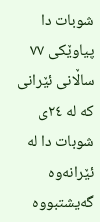شوبات دا پیاوێكی ٧٧ ساڵانی ئێرانی کە لە ٢٤ی شوبات دا لە ئێرانەوە گەیشتبووە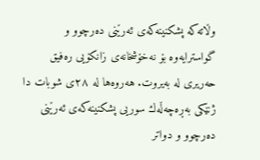وڵاتەکە پشکنینەکەی ئەرێنی دەرچوو و گواسترایەوە بۆ نەخۆشخانەی زانکۆیی رەفیق حەریری لە بەیروت. هەروەها لە ٢٨ی شوبات دا ژنێكی بەڕەچەڵەك سوریی پشکنینەکەی ئەرێنی دەرچوو و دواتر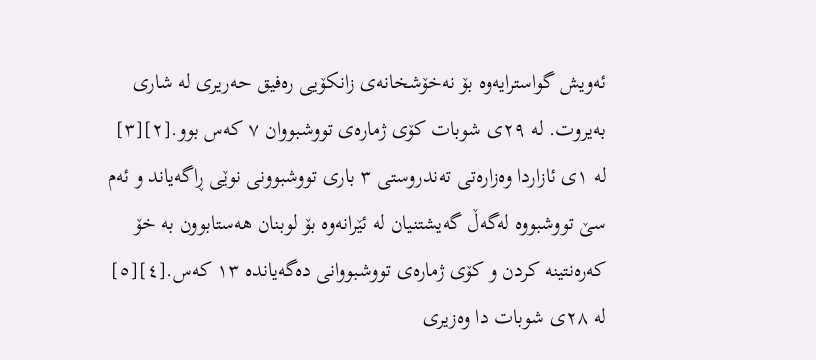ئەویش گواسترایەوە بۆ نەخۆشخانەی زانکۆیی رەفیق حەریری لە شاری بەیروت. لە ٢٩ی شوبات کۆی ژمارەی تووشبووان ٧ کەس بوو.[٢][٣]
لە ١ی ئازاردا وەزارەتی تەندروستی ٣ باری تووشبوونی نوێی ڕاگەیاند و ئەم سێ تووشبووە لەگەڵ گەیشتنیان لە ئێرانەوە بۆ لوبنان هەستابوون بە خۆ کەرەنتینە کردن و کۆی ژمارەی تووشبووانی دەگەیاندە ١٣ کەس.[٤][٥]
لە ٢٨ی شوبات دا وەزیری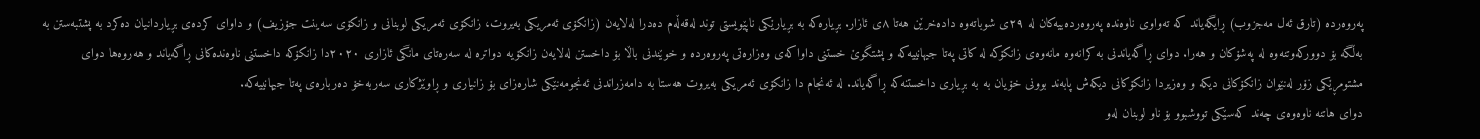پەروەردە (تارق ئەل مەجزوب) ڕایگەیاند کە تەواوی ناوەندە پەروەردەییەکان لە ٢٩ی شوباتەوە دادەخرێن هەتا ٨ی ئازار. بڕیارەکە بە بڕیارێکی ناپێویستی توند لەقەڵەم دەدرا لەلایەن (زانکۆی ئەمریکی بەیروت، زانکۆی ئەمریکی لوبنانی و زانکۆی سەینت جۆزیف) و داوای کردەی بڕیاردانیان دەکرد بە پشتبەستن بە بەڵگە بۆ دوورکەوتنەوە لە پەشۆکان و هەرا. دوای ڕاگەیاندنی بە کرانەوە مانەوەی زانکۆکە لە کاتی پەتا جیهانییەکە و پشتگوێ خستنی داواکەی وەزارەتی پەروەردە و خوێندنی باڵا بۆ داخستن لەلایەن زانکۆیە دواترە لە سەرەتای مانگی ئازاری ٢٠٢٠دا زانکۆکە داخستنی ناوەندەکانی ڕاگەیاند و هەروەها دوای مشتومڕێکی زۆر لەنێوان زانکۆکانی دیکە و وەزیردا زانکۆکانی دیکەش پابەند بوونی خۆیان بە بە بڕیاری داخستنەکە ڕاگەیاند. لە ئەنجام دا زانکۆی ئەمریکی بەیروت هەستا بە دامەزراندنی ئەنجومەنێكی شارەزای بۆ زانیاری و ڕاوێژکاری سەربەخۆ دەربارەی پەتا جیهانییەکە.
دوای هاتنە ناوەوەی چەند کەسێكی تووشبوو بۆ ناو لوبنان لەو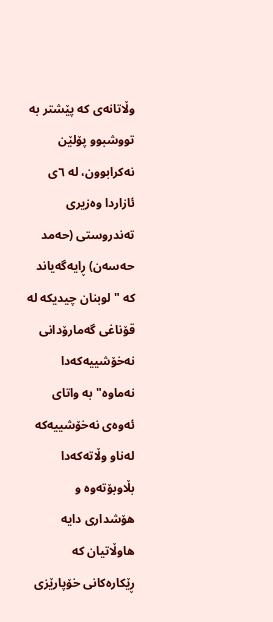وڵاتانەی کە پێشتر بە تووشبوو پۆلێن نەکرابوون، لە ٦ی ئازاردا وەزیری تەندروستی (حەمد حەسەن) ڕایەگەیاند کە "لوبنان چیدیکە لە قۆناغی گەمارۆدانی نەخۆشییەکەدا نەماوە" بە واتای ئەوەی نەخۆشییەکە لەناو وڵاتەکەدا بڵاوبۆتەوە و هۆشداری دایە هاوڵاتیان کە ڕێکارەکانی خۆپارێزی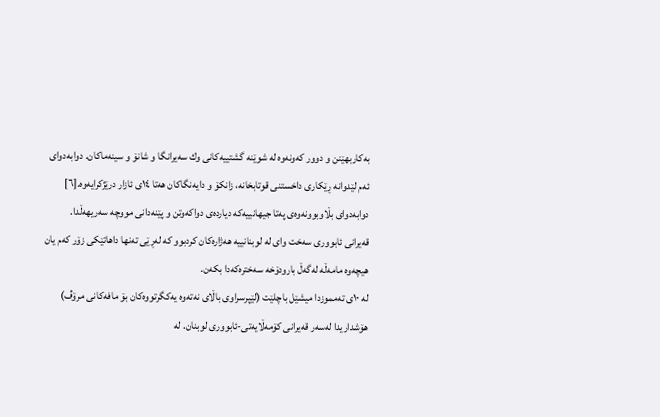بەکاربهێنن و دوور کەونەوە لە شوێنە گشتییەکانی وك سەیرانگا و شانۆ و سینەماکان. دوابەدوای ئەم لێدوانە ڕێکاری داخستنی قوتابخانە، زانکۆ و دایەنگاکان هەتا ١٤ی ئازار درێژکرایەوە.[٦]
دوابەدوای بڵاوبوونەوەی پەتا جیهانییەکە دیاردەی دواکەوتن و پێنەدانی مووچە سەریهەڵدا. قەیرانی ئابووری سەخت وای لە لوبنانییە هەژارەکان کردبوو کە لەڕێی تەنها داهاتێكی زۆر کەم یان هیچەوە مامەڵە لەگەڵ بارودۆخە سەخترەکەدا بکەن.
لە ١٠ی تەمموزدا میشێل باچلێت (لێپرسراوی باڵای نەتەوە یەکگرتووەکان بۆ مافەکانی مرۆڤ) هۆشداریدا لەسەر قەیرانی کۆمەڵایەتی-ئابووری لوبنان. لە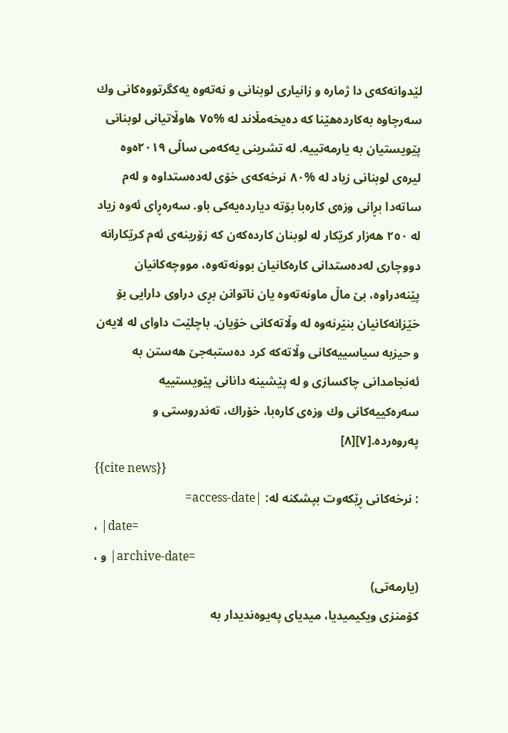لێدوانەکەی دا ژمارە و زانیاری لوبنانی و نەتەوە یەکگرتووەکانی وك سەرچاوە بەکاردەهێنا کە دەیخەمڵاند لە %٧٥ هاوڵاتیانی لوبنانی پێویستیان بە یارمەتییە. لە تشرینی یەکەمی ساڵی ٢٠١٩ەوە لیرەی لوبنانی زیاد لە %٨٠ نرخەکەی خۆی لەدەستداوە و لەم ساتەدا بڕانی وزەی کارەبا بۆتە دیاردەیەكی باو. سەرەڕای ئەوە زیاد لە ٢٥٠ هەزار کرێکار لە لوبنان کاردەکەن کە زۆرینەی ئەم کرێکارانە دووچاری لەدەستدانی کارەکانیان بوونەتەوە، مووچەکانیان پێنەدراوە، بێ ماڵ ماونەتەوە یان ناتوانن بڕی دراوی دارایی بۆ خێزانەکانیان بنێرنەوە لە وڵاتەکانی خۆیان. باچلێت داوای لە لایەن و حیزبە سیاسییەکانی وڵاتەکە کرد دەستبەجێ هەستن بە ئەنجامدانی چاکسازی و لە پێشینە دانانی پێویستییە سەرەکییەکانی وك وزەی کارەبا، خۆراك، تەندروستی و پەروەردە.[٧][٨]
{{cite news}}
: نرخەکانی ڕێکەوت بپشکنە لە: |access-date=
، |date=
، و |archive-date=
(یارمەتی)
کۆمنزی ویکیمیدیا، میدیای پەیوەندیدار بە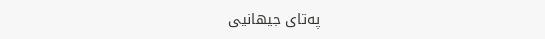پەتای جیھانیی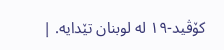کۆڤید-١٩ لە لوبنان تێدایە. |